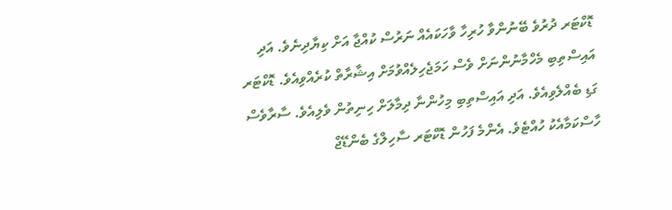ޑޮކްޓަރ ދުރުވެ ބޭނުންވާ ހުރިހާ ވާހަކައެއް ނަރުސް ކުއްޖާ އަށް ކިޔާދިނެވެ. އަދި އައިސްތިބި މެހްމާނުންނަށް ވެސް ހަމަޖެހިލެއްވުމަށް އިޝާރާތް ކުރެއްވިއެވެ. ޑޮކްޓަރ ގަޑި ބެއްލެވިއެވެ. އަދި އައިސްތިބި މިހުންނާ ދިމާލަށް ހިނިތުން ވެލިއެވެ. ސާރާވެސް ހާސްކަމާއެކު ހުއްޓެވެ. އެންމެ ފަހުން ޑޮކްޓަރ ސާހިލްގެ ބެންޑޭޖް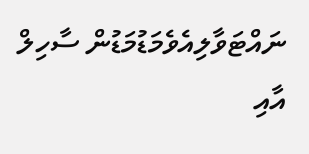ނައްޓަވާލިއެވެމަޑުމަޑުން ސާހިލް އާއި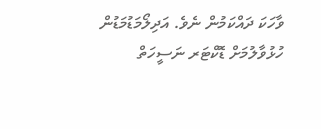ވާހަކަ ދައްކަމުން ނެވެ. އަދިލޯމަޑުމަޑުން ހުޅުވާލުމަށް ޑޮކްޓަރ ނަސީހަތް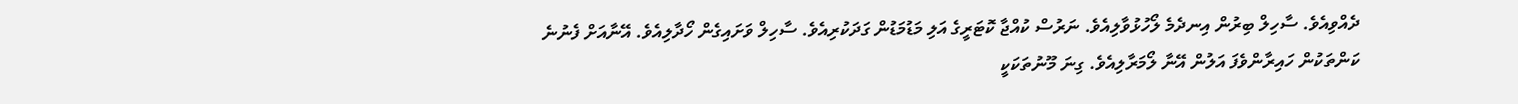ދެއްވިއެވެ. ސާހިލް ބިރުން އިނދެމެ ލޯހުޅުވާލިއެވެ. ނަރުސް ކުއްޖާ ކޮޓަރީގެ އަލި މަޑުމަޑުން ގަދަކުރިއެވެ. ސާހިލް ވަށައިގެން ހޯދާލިއެވެ. އޭނާއަށް ފެނުނެ ކަންތަކުން ހައިރާންވެފަ އަލުން އޭނާ ލޯމަރާލިއެވެ. ގިނަ މޫނުތަކަކީ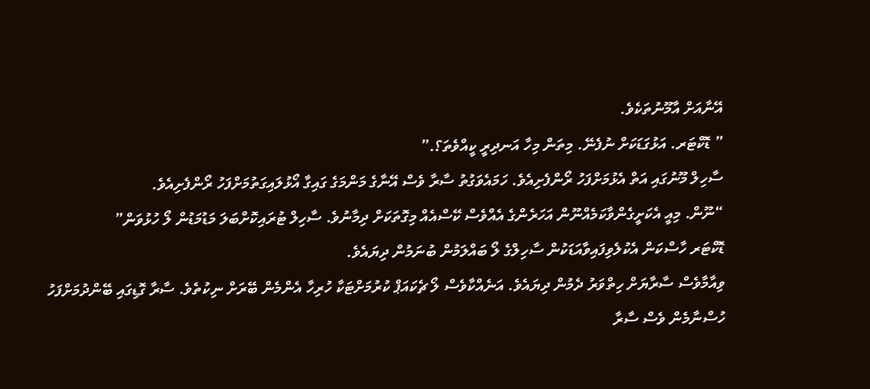އޭނާއަށް އާމޫނުތަކެވެ.
” ޑޮކްޓަރ. އަޅުގަޑަކަށް ނުފެނޭ. މިތަން މިހާ އަނދިރީ ކީއްވެތަ؟.”
ސާހިލް މޫނުގައި އަތް އެޅުމަށްފަހު ރޯންފެށިއެވެ. ހަމައެވަގުތު ސާރާ ވެސް އޭނާގެ މަންމަގެ ގައިގާ އޯޅުލައިގަތުމަށްފަހު ރޯންފެށިއެވެ.
“ނޫން. މިއީ އެކަށީގެންވާކަމެއްނޫން އަހަރެންގެ އެއްވެސް ކޭސްއެއް މިގޮތަކަށް ދިމާނުވެ. ސާހިލް ޓުރައިކޮށްބަލަ މަޑުމަޑުން ލޯ ހުޅުވަން”
ޑޮކްޓަރ ހާސްކަން އެކުލެވިފައިވާއަޑަކުން ސާހިލްގެ ލޯ ބައްލަމުން ބުނަމުން ދިޔައެވެ.
ވިއާމާވެސް ސާރާޔަށް ހިތްވަރު ދެމުން ދިޔައެވެ. އަނެއްކާވެސް ލޯ ޗެކައަޕް ކުރުމަށްޓަކާ ހުރިހާ އެންމެން ބޭރަށް ނިކުތެވެ. ސާރާ ގޮޑިގައި ބޭންދުމަށްފަހު ހުސްނާމެން ވެސް ސާރާ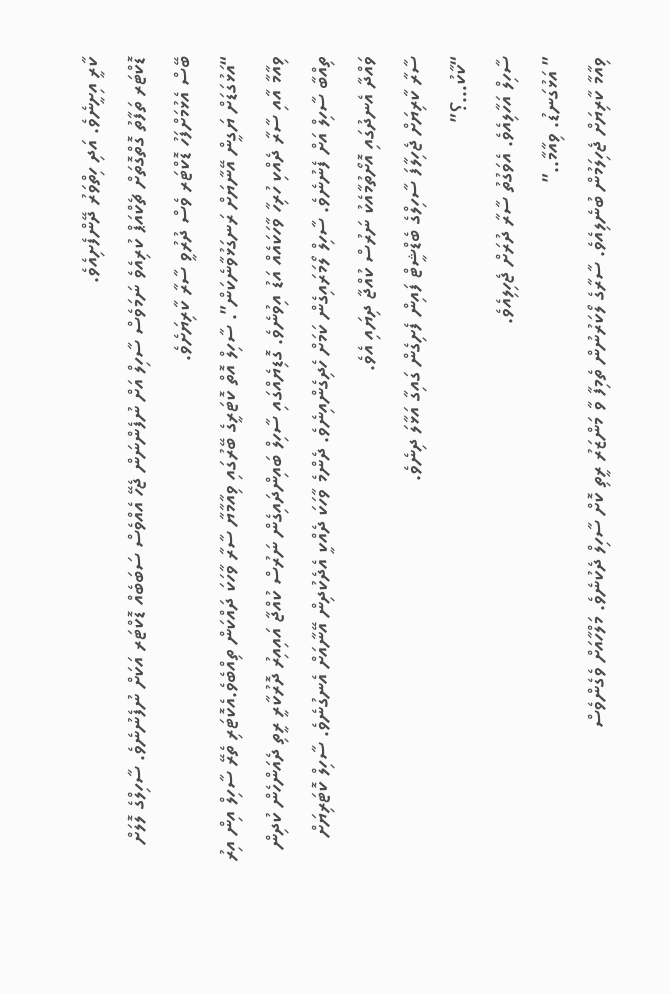ކާރީ އިށީނެވެ. އަދި ހިތްވަރު ދޭންފެށިއެވެ.
ޑޮކްޓަރ ތަފާތު ގޮތްގޮތަށް ޗެކްއަޕް ކުރިއެވެ ނަމަވެސް ސާހިލް އަށް ނުފެންނަން ޖެހޭ އެއްވެސް ސަބަބެއް ޑޮކްޓަރ އަކަށް ނުފެނުނެވެ. ސާހިލްގެ ލޮލަށް ބޭސް އެޅުމަށްފަހު ޑޮކްޓަރ ވެސް ދުރުވީ ސާރާ ކާރިޔަށެވެ.
“އަޅުގަޑަށް ޔަގީން އޭނާޔަށް ރަނގަޅުވާނެކަން”. ސާހިލް އޮތް ކޮޓަރީގެ ބޭރުގައި ވިއާމާޔާ ސާރާ ވާހަކަ ދައްކަން ތިއްބެވެ.އެކޮޓަރި ތެރޭ ސާހިލް އިން އިރު ވިއާމާ އާއި ސާރާ ދެއްކި ހުރިހާ ވާހަކައެއް އަޑު އިވުނެވެ. ގޮޑިޔެއްގައި ސާހިލް ބައިންދައިގެން ނަރުސް ކުއްޖާ އައިއިރު ދޮރުކާރީ ރީތި ދެއަންހެން ކުދިން ތިއްބާ ސާހިލް އަށް ފެނުނެވެ. ސާހިލް ލޯމަރައިގެން ކަމަށް ހެދިގެންއިނެވެ. ދެންމެ ވާހަކަ ދެއްކީ އެދެކުދިން އޭނާއަށް އެނގުނެވެ. ސާހިލް ކޮޓަރިޔަށް ވައްދާ އެނދުގައި އޮށޯތުމާއެކު ނަރުސް ކުއްޖާ ދިޔައި އެވެ.
ސާރާ ކާރިޔަށް ޖެހިލާފަ ސާހިލްގެ ބެޑްޝީޓް ފައިން ފެށިގެން ގައިގާ އަޅާލަ ދިނެވެ.
“ކާކު…؟”
ސާހިލް އަހާލިއެވެ. އެވަގުތު ސާރާ ދުރަށް ޖެހިލިއެވެ.
” އަޅުގަނޑު. ވިއާމާ..”
ވިއާމާ ކާރިޔަށް ޖެހިލަމުން ބުނެލިއެވެ. ސާރާގެ ލޯކަރުނުން ތެމިފާ ވާ މަންޒަރު ރީތި ކޮށް ސާހިލް ދެކުނެވެ. މަލްހާއަށް ވެގެންވެސް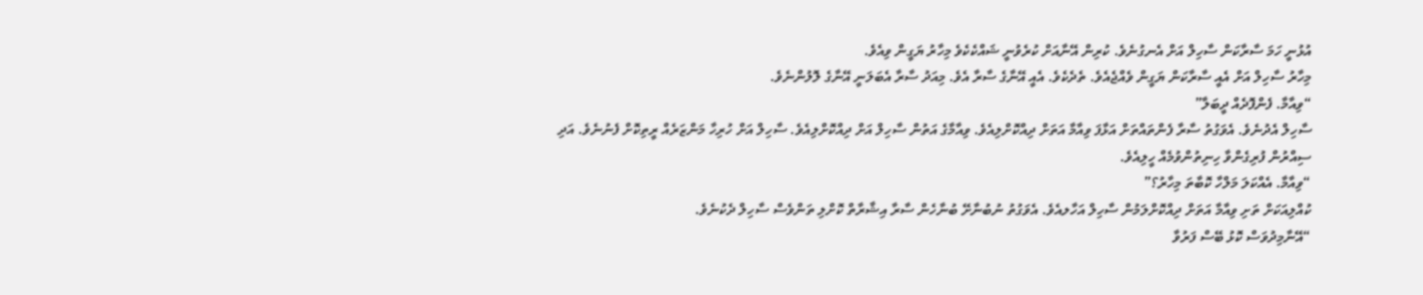އުޅުނީ ހަމަ ސާރާކަން ސާހިލް އަށް އެނގުނެވެ. ކުރިން އޭނާއަށް ކުރެވުނީ ޝައްކެކެވެ މިހާރު ޔަގީން ވިއެވެ.
މިހާރު ސާހިލް އަށް އެއީ ސާރާކަން ޔަގީން ވެއްޖެއެވެ. ތެދެކެވެ. އެއީ އޭނާގެ ސާރާ އެވެ. މިއަދު ސާރާ އެބަލަނީ އޭނާގެ ލޮލުންނެވެ.
“ވިއާމާ. ފެންފޮދެއް ދީބަލާ”
ސާހިލް އެދުނެވެ. އެވަގުތު ސާރާ ފެންތައްތަށް އަޅާފަ ވިއާމާ އަތަށް ދިއްކޮށްލިއެވެ. ވިއާމާގެ އަތުން ސާހިލް އަށް ދިއްކޮށްލިއެވެ. ސާހިލް އަށް ހުރިހާ މަންޒަރެއް ރީތިކޮށް ފެނުނެވެ. އަދި ސިއްރުން ފުރިގެންވާ ހިނިތުންވުމެއް ހީލިއެވެ.
“ވިއާމާ. އެއްކަލަ މަލްހާ ކޮބާތަ މިހާރު؟”
ކުއްލިއަކަށް ތަށި ވިއާމާ އަތަށް ދިއްކޮށްލަމުން ސާހިލް އަހާލއެވެ. އެވަގުތު ނުބުނާށޭ ބުނާހެން ސާރާ އިޝާރާތް ކޮށްލި ތަންވެސް ސާހިލް ދެކުނެވެ.
“އޭނާމިދުވަސް ކޮޅު ބޭސް ފަރުވާ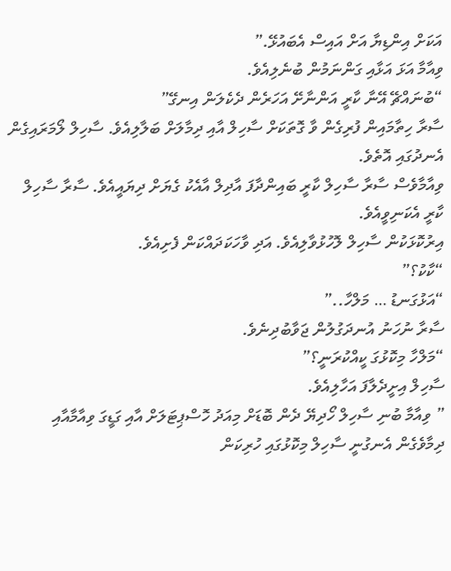އަކަށް އިންޑިޔާ އަށް އައިސް އެބައުޅޭ.”
ވިއާމާ އަޅަ އަޅާއި ގަންނަމުން ބުނެލިއެވެ.
“ބުނައްޗޭ އޭނާ ކާރީ އަންނާށޭ އަހަރެން ދެކެލަން އިނގޭ”
ސާރާ ހިތާމައިން ފުރިގެން ވާ ގޮތަކަށް ސާހިލް އާއި ދިމާލަށް ބަލާލިއެވެ. ސާހިލް ލޯމަރައިގެން އެނދުގައި އޮތެވެ.
ވިއާމާވެސް ސާރާ ސާހިލް ކާރީ ބައިންދާފަ އާދިލް އާއެކު ގެޔަށް ދިޔައީއެވެ. ސާރާ ސާހިލް ކާރީ އެކަނިވީއެވެ.
އިރުކޮޅަކުން ސާހިލް ލޮހުޅުވާލިއެވެ. އަދި ވާހަކަދައްކަން ފެށިއެވެ.
“ކާކު؟”
“އަޅުގަނޑު … މަލްހާ..”
ސާރާ ނުހަނު އުނދަގުލުން ޖަވާބުދިނެވެ.
“މަލްހާ މިކޮޅުގަ ކީއްކުރަނީ؟”
ސާހިލް އިށީދެލާފަ އަހާލިއެވެ.
” ވިއާމާ ބުނި ސާހިލް ހޯދިޔޭ ދެން ބޮޑަށް މިއަދު ހޮސްޕިޓަލަށް އާއި ގަޑީގަ ވިއާމާއާއި ދިމާވެގެން އެނގުނީ ސާހިލް މިކޮޅުގައި ހުރިކަން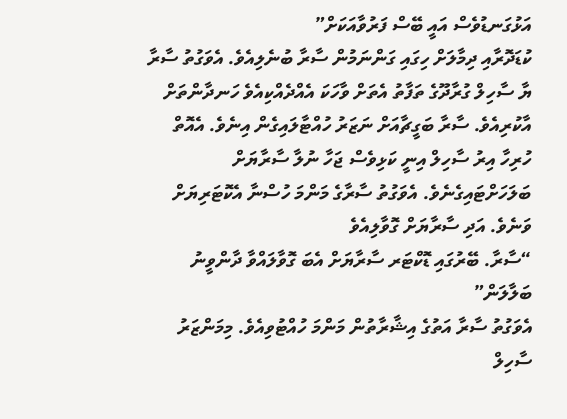އަޅުގަނޑުވެސް އައީ ބޭސް ފަރުވާއަކަށް”
ކުޑަދޮރާއި ދިމާލަށް ހިގައި ގަންނަމުން ސާރާ ބުނެލިއެވެ. އެވަގުތު ސާރާ ޔާ ސާހިލް ގުރާދޫގެ ތަފާތު އެތަށް ވާހަކަ އެއްދެއްކިއެވެ ހަނދާންތަށް އާކުރިއެވެ. ސާރާ ބަގީޗާއަށް ނަޒަރު ހުއްޓާލައިގެން އިނެވެ. އެއޮތް ހުރިހާ އިރު ސާހިލް އިނީ ކަޅިވެސް ޖަހާ ނުލާ ސާރާޔަށް ބަލަހަށްޓައިގެނެވެ. އެވަގުތު ސާރާގެ މަންމަ ހުސްނާ އެކޮޓަރިޔަށް ވަނެވެ. އަދި ސާރާޔަށް ގޮވާލިއެވެ
“ސާރާ. ބޭރުގައި ޑޮކްޓަރ ސާރާޔަށް އެބަ ގޮވާލައްވާ ދާންވީނު ބަލާލަން”
އެވަގުތު ސާރާ އަތުގެ އިޝާރާތުން މަންމަ ހުއްޓުވިއެވެ. މިމަންޒަރު ސާހިލް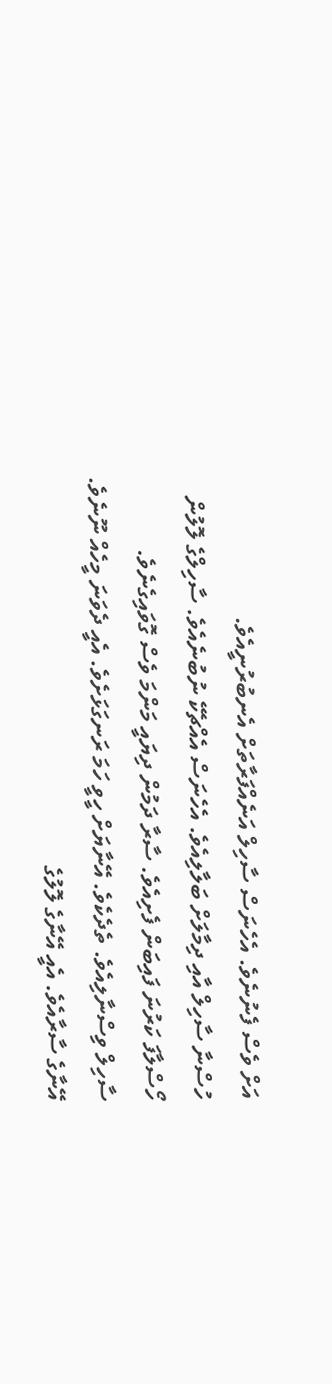އަށް ވެސް ފެނުނެވެ. އެހެނަސް ސާހިލް އަނެއްފަރާތަށް އެނބުރުނީއެވެ.
ހުސްނާ ސާހިލް އާއި ދިމާލަށް ބަލާލިއެވެ. އެހެނަސް އެއްޗެކޭ ނުބުނެއެވެ. ސާހިލްގެ ލޮލުން ހޯސްލާފަ ކަރުނަ ފައިބަން ފެށިއެވެ. ސާރާ ދަމުން ދިޔައީ މަންމަ ވެސް ގޮވައިގެނެވެ.
ސާހިލް ވިސްނާލިއެވެ. ތެދެކެވެ. އޭނާޔަށް ހީވީ ހަމަ ރަނގަޅަށެވެ. އެއީ ދެވަނަ މީހެއް ނޫނެވެ. އޭނާގެ ސާރާއެވެ. އެއީ އޭނާގެ ލޮލުގެ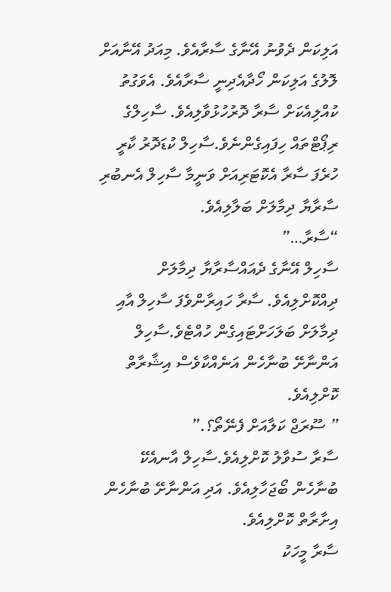އަލިކަން ދެވުނު އޭނާގެ ސާރާއެވެ. މިއަދު އޭނާއަށް ލޮލުގެ އަލިކަން ހޯދާއެދިނީ ސާރާއެވެ. އެވަގުތު ކުއްލިއެކަށް ސާރާ ދޮރުހުޅުވާލިއެވެ. ސާހިލްގެ ރިޕޯޓްތައް ހިފައިގެންނެވެ.ސާހިލް ކުޑަދޮރު ކާރީ ހުރެފަ ސާރާ އެކޮޓަރިއަށް ވަނީމާ ސާހިލް އެނބުރި ސާރާޔާ ދިމާލަށް ބަލާލިއެވެ.
“ސާރާ…”
ސާހިލް އޭނާގެ ދެއައްސާރާޔާ ދިމާލަށް ދިއްކޮށްލިއެވެ. ސާރާ ހައިރާންވެފަ ސާހިލް އާއި ދިމާލަށް ބަލަހަށްޓައިގެން ހުއްޓެވެ.ސާހިލް އަންނާށޭ ބުނާހެން އަނެއްކާވެސް އިޝާރާތް ކޮށްލިއެވެ.
” ސޫރަޖް ކަލާއަށް ފެނޭތޯ؟.”
ސާރާ ސުވާލު ކޮށްލިއެވެ.ސާހިލް އާނއެކޭ ބުނާހެން ބޯޖަހާލިއެވެ. އަދި އަންނާށޭ ބުނާހެން އިށާރާތް ކޮށްލިއެވެ.
ސާރާ މީހަކު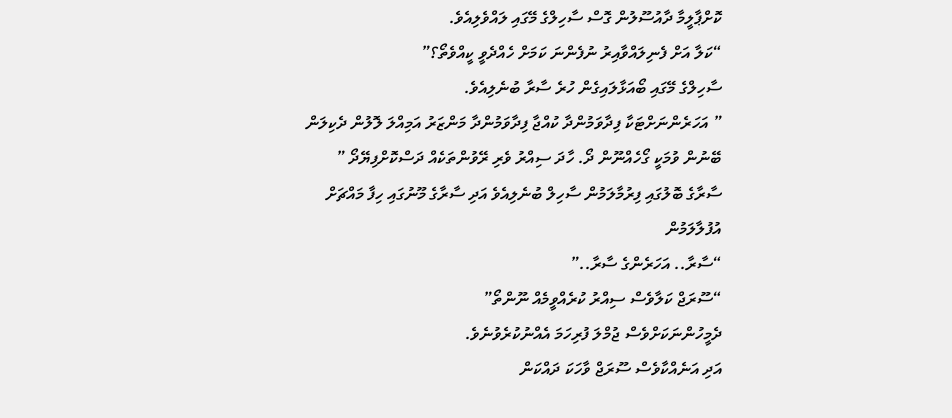ކޮށްޕާލީމާ ދާއުސޫލުން ގޮސް ސާހިލްގެ މޭގައި ލައްވެލިއެވެ.
“ކަލާ އަށް ފެނިލައްވާއިރު ނުފެންނަ ކަމަށް ހެއްދެވީ ކީއްވެތޯ؟”
ސާހިލްގެ މޭގައި ބޯއަޅާލައިގެން ހުރެ ސާރާ ބުނެލިއެވެ.
” އަހަރެންނަށްޓަކާ ފިދާވަމުންދާ ކުއްޖާ ފިދާވަމުންދާ މަންޒަރު އަމިއްލަ ލޮލުން ދެކިލަން ބޭނުން ވުމަކީ ގޯހެއްނޫން ދޯ. ހާދަ ސިއްރު ވެރި ރޭވުންތަކެއް ދަސްކޮށްފިޔޭދޯ ”
ސާރާގެ ބޮލުގައި ފިރުމާލަމުން ސާހިލް ބުނެލިއެވެ އަދި ސާރާގެ މޫނުގައި ހިފާ މައްޗަށް އުފުލާލަމުން
“ސާރާ.. އަހަރެންގެ ސާރާ..”
“ސޫރަޖް ކަލާވެސް ސިއްރު ކުރެއްވީމެއް ނޫންތޯ”
ދެމީހުންނަކަށްވެސް ޖުމްލަ ފުރިހަމަ އެއްނުކުރެވުނެވެ.
އަދި އަނެއްކާވެސް ސޫރަޖް ވާހަކަ ދައްކަން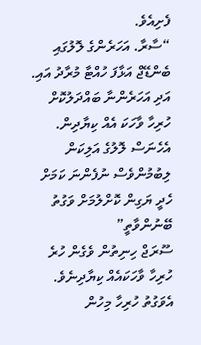ފެށިއެވެ.
“ސާރާ. އަހަރެންގެ ލޮލުގައި ބެންޑޭޖް އަޅާފަ ހުއްޓާ މުރާދު އައި. އަދި އަހަރެންނާ ބައްދަލުކޮށް ހުރިހާ ވާހަކަ އެއް ކިޔާދިން. އެހެނަސް ލޮލުގެ އަލިކަން ލިބުމުންވެސް ނުފެންނަ ކަމަށް ހެދީ ޔަގިން ކޮށްލުމަށް ވަގުތު ބޭނުންވާތީ”
ސޫރަޖް ހިނިތުން ވެގެން ހުރެ ހުރިހާ ވާހަކައެއް ކިޔާދިނެވެ.
އެވަގުތު ހުރިހާ މިހުން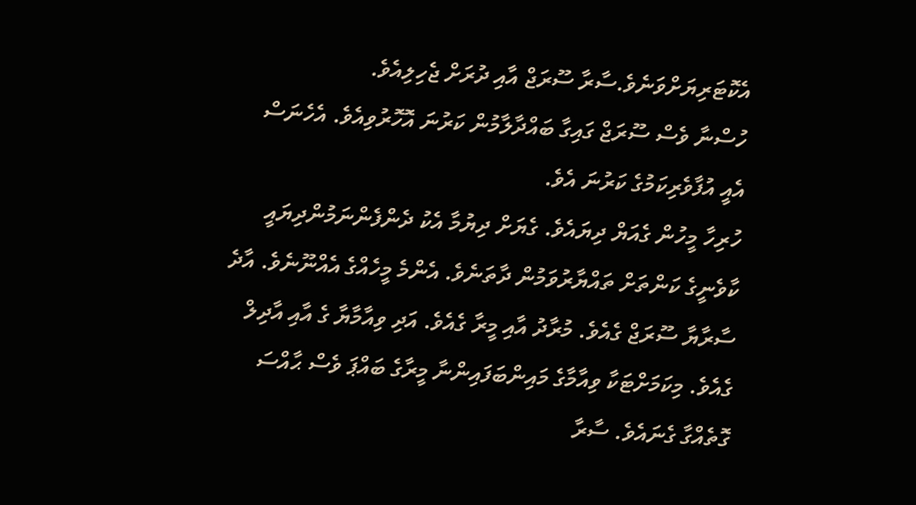އެކޮޓަރިޔަށްވަނެވެ.ސާރާ ސޫރަޖް އާއި ދުރަށް ޖެހިލިއެވެ.
ހުސްނާ ވެސް ސޫރަޖް ގައިގާ ބައްދާލާމުން ކަރުނަ އޮހޮރުވިއެވެ. އެހެނަސް އެއީ އުފާވެރިކަމުގެ ކަރުނަ އެވެ.
ހުރިހާ މީހުން ގެއަޔް ދިޔައެވެ. ގެޔަށް ދިޔުމާ އެކު ދެންފެންނަމުންދިޔައީ ކާވެނީގެ ކަންތަށް ތައްޔާރުވަމުން ދާތަނެވެ. އެންމެ މީހެއްގެ އެއްނޫނެވެ. އާދެ ސާރާޔާ ސޫރަޖް ގެއެވެ. މުރާދު އާއި މީރާ ގެއެވެ. އަދި ވިއާމާޔާ ގެ އާއި އާދިލް ގެއެވެ. މިކަމަށްޓަކާ ވިއާމާގެ މައިންބަފައިންނާ މީރާގެ ބައްޕަ ވެސް ޙާއްސަ ގޮތެއްގާ ގެނައެވެ. ސާރާ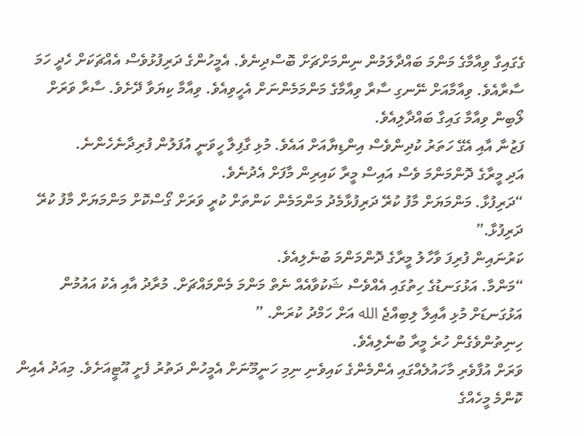ގެގައިގާ ވިއާމާގެ މަންމަ ބައްދާލަމުން ނިންމަށްޗަށް ބޮސްދިނެވެ. އެމީހުންގެ ދަރިފުޅުވެސް އެއްޗަކަށް ހެދީ ހަމަ ސާރާއެވެ. ވިއާމާއަށް ނޭނގި ސާރާ ވިއާމާގެ މަންމަމެންނަށް އެހީވިއެވެ. ވިއާމާ ކިޔަވާ ދޭށެވެ. ސާރާ ވަރަށް ލޯބިން ވިއާމާ ގައިގާ ބައްދާލިއެވެ.
ފަޒުނާ އާއި އެގޭ ހަތަރު ކުދިންވެސް އިންޑިޔާއަށް އައެވެ. މުޅި ގާފިލާ ހީވަނީ އުފަލުން ފުރިދާނެހެންނެ.
އަދި މީރާގެ ދޮންމަންމަ ވެސް އައިސް މީރާ ކައިރިން މާފަށް އެދުނެވެ.
“ދަރިފުޅާ. މަންމަޔަށް މާފު ކުރޭ ދަރިފުޅާމެދު މަންމަމެން ކަންތަށް ކުރީ ވަރަށް ގޯސްކޮށް މަންމަޔަށް މާފު ކުރޭ ދަރިފުޅާ.”
ކަރުނައިން ފުރިފަ ވާހާލު މީރާގެ ދޮންމަންމަ ބުނެލިއެވެ.
“މަންމާ. އަޅުގަނޑުގެ ހިތުގައި އެއްވެސް ޝަކުވާއެއް ނެތް މަންމަ މެންމައްޗަށް. މުރާދު އާއި އެކު އައުމުން އަޅުގަނޑަށް މުޅި އާއިލާ ލިބިއްޖެ الله އަށް ހަމްދު ކުރަން. ”
ހިނިތުންވެގެން ހުރެ މީރާ ބުނެލިއެވެ.
ވަރަށް އުފާވެރި މާހައުލެއްގައި އެންމެންގެ ކައިވެނި ނިމި ހަނީމޫނަށް އެމީހުން ދަތުރު ފެށީ އޫޓީއަށެވެ. މިއަދު އެއިން ކޮންމެ މީހެއްގެ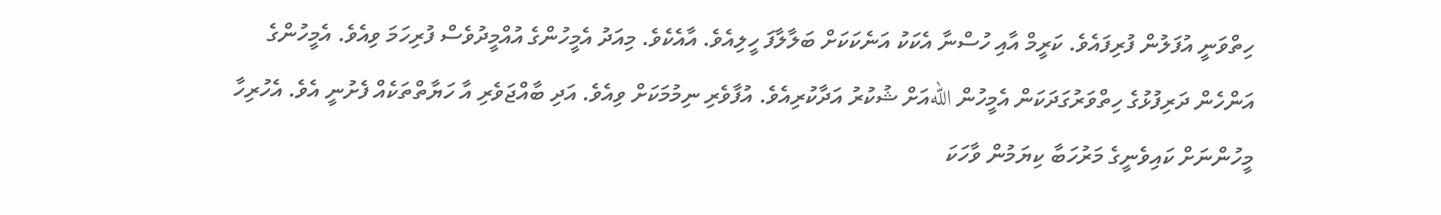ހިތްވަނީ އުފަލުން ފުރިފައެވެ. ކަރީމް އާއި ހުސްނާ އެކަކު އަނެކަކަށް ބަލާލާފަ ހީލިއެވެ. އާއެކެވެ. މިއަދު އެމީހުންގެ އުއްމީދުވެސް ފުރިހަމަ ވިއެވެ. އެމީހުންގެ އަންހެން ދަރިފުޅުގެ ހިތްވަރުގަދަކަން އެމީހުން اللهއަށް ޝުކުރު އަދާކުރިއެވެ. އުފާވެރި ނިމުމަކަށް ވިއެވެ. އަދި ބާއްޖަވެރި އާ ހަޔާތްތަކެއް ފެށުނީ އެވެ. އެހުރިހާ މީހުންނަށް ކައިވެނީގެ މަރުހަބާ ކިޔަމުން ވާހަކަ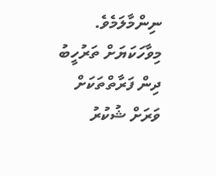ނިންމާލަމެވެ.
މިވާހަކަޔަށް ތަރުހީބު ދިން ފަރާތްތަކަށް ވަރަށް ޝުކުރު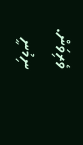ވެރިވަން.
ނިމުނީ